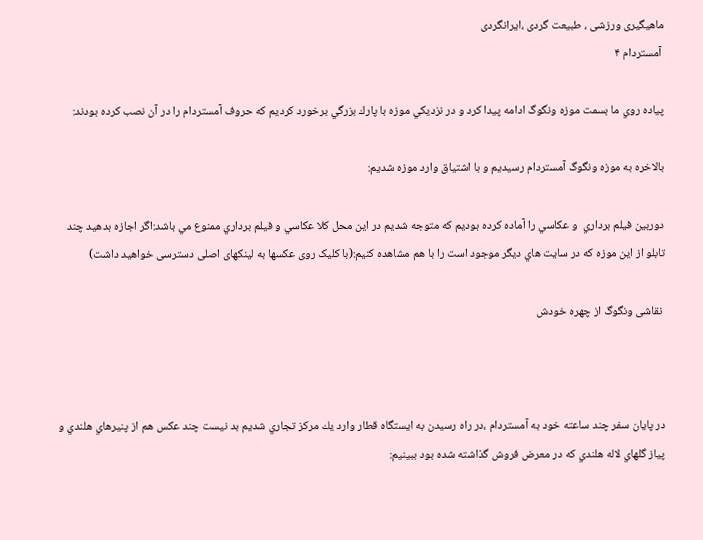ماهیگیری ورزشی ، طبیعت گردی ،ایرانگردی
 آمستردام ۴

پياده روي ما بسمت موزه ونگوگ ادامه پيدا كرد و در نزديكي موزه با پارك بزرگي برخورد كرديم كه حروف آمستردام را در آن نصب كرده بودند:

بالاخره به موزه ونگوگ آمستردام رسيديم و با اشتياق وارد موزه شديم:

دوربين فيلم برداري  و عكاسي را آماده كرده بوديم كه متوجه شديم در اين محل كلا عكاسي و فيلم برداري ممنوع مي باشد:اگر اجازه بدهيد چند تابلو از اين موزه كه در سايت هاي ديگر موجود است را با هم مشاهده كنيم:(با کلیک روی عکسها به لینکهای اصلی دسترسی خواهید داشت)

 نقاشی ونگوگ از چهره خودش



در پايان سفر چند ساعته خود به آمستردام ،در راه رسيدن به ايستگاه قطار وارد يك مركز تجاري شديم بد نيست چند عكس هم از پنيرهاي هلندي و پياز گلهاي لاله هلندي كه در معرض فروش گذاشته شده بود ببينيم: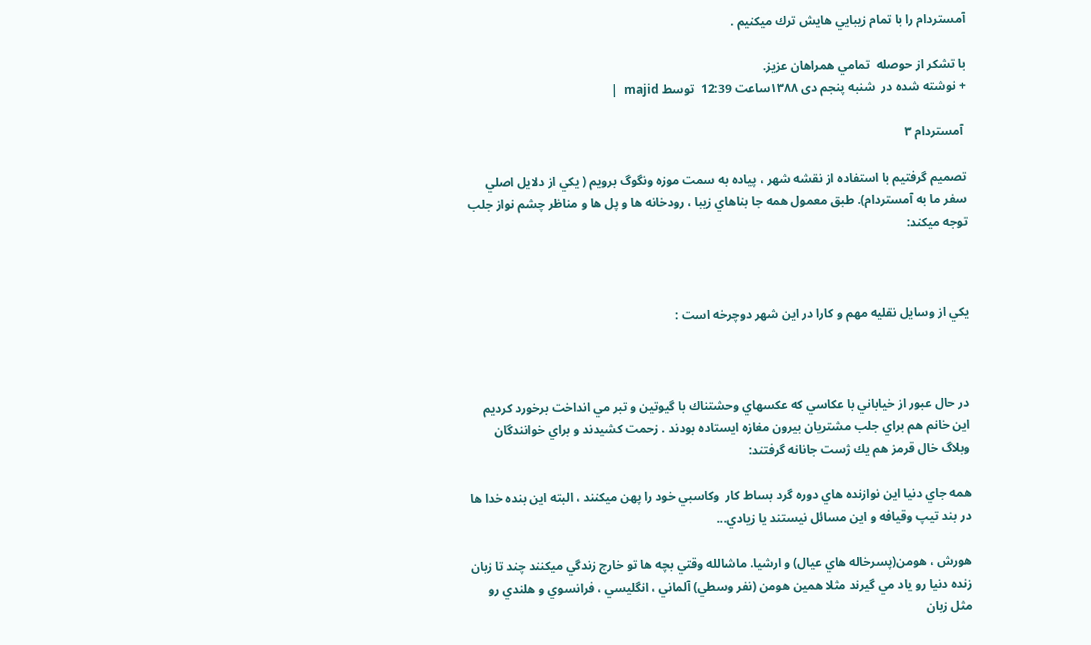آمستردام را با تمام زيبايي هايش ترك ميكنيم .

با تشكر از حوصله  تمامي همراهان عزيز.
+ نوشته شده در  شنبه پنجم دی ۱۳۸۸ساعت 12:39  توسط majid  |

 آمستردام ۳

تصميم گرفتيم با استفاده از نقشه شهر ، پياده به سمت موزه ونگوگ برويم ( يكي از دلايل اصلي سفر ما به آمستردام). طبق معمول همه جا بناهاي زيبا ، رودخانه ها و پل ها و مناظر چشم نواز جلب توجه ميكند:



يكي از وسايل نقليه مهم و كارا در اين شهر دوچرخه است :



در حال عبور از خياباني با عكاسي كه عكسهاي وحشتناك با گيوتين و تبر مي انداخت برخورد كرديم اين خانم هم براي جلب مشتريان بيرون مغازه ايستاده بودند . زحمت كشيدند و براي خوانندگان وبلاگ خال قرمز هم يك ژست جانانه گرفتند:

همه جاي دنيا اين نوازنده هاي دوره گرد بساط كار  وكاسبي خود را پهن ميكنند ، البته اين بنده خدا ها  در بند تيپ وقيافه و اين مسائل نيستند يا زيادي...

هورش ، هومن(پسرخاله هاي عيال) و ارشيا. ماشالله وقتي بچه ها تو خارج زندگي ميكنند چند تا زبان زنده دنيا رو ياد مي گيرند مثلا همين هومن (نفر وسطي) آلماني ، انگليسي ، فرانسوي و هلندي رو مثل زبان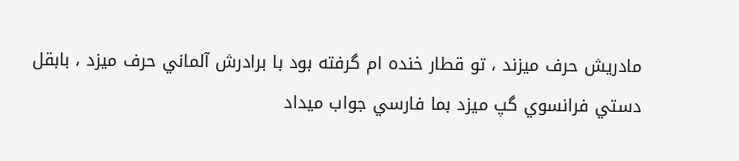مادريش حرف ميزند ، تو قطار خنده ام گرفته بود با برادرش آلماني حرف ميزد ، بابقل دستي فرانسوي گپ ميزد بما فارسي جواب ميداد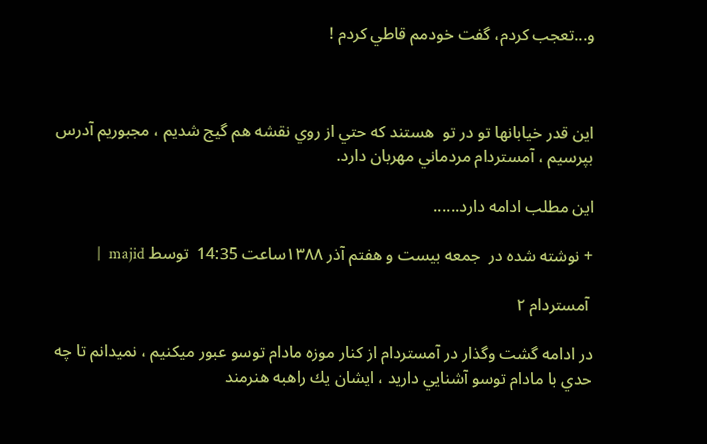و...تعجب كردم، گفت خودمم قاطي كردم !



اين قدر خيابانها تو در تو  هستند كه حتي از روي نقشه هم گيج شديم ، مجبوريم آدرس بپرسيم ، آمستردام مردماني مهربان دارد.

اين مطلب ادامه دارد......

+ نوشته شده در  جمعه بیست و هفتم آذر ۱۳۸۸ساعت 14:35  توسط majid  |

 آمستردام ۲

در ادامه گشت وگذار در آمستردام از كنار موزه مادام توسو عبور ميكنيم ، نميدانم تا چه حدي با مادام توسو آشنايي داريد ، ايشان يك راهبه هنرمند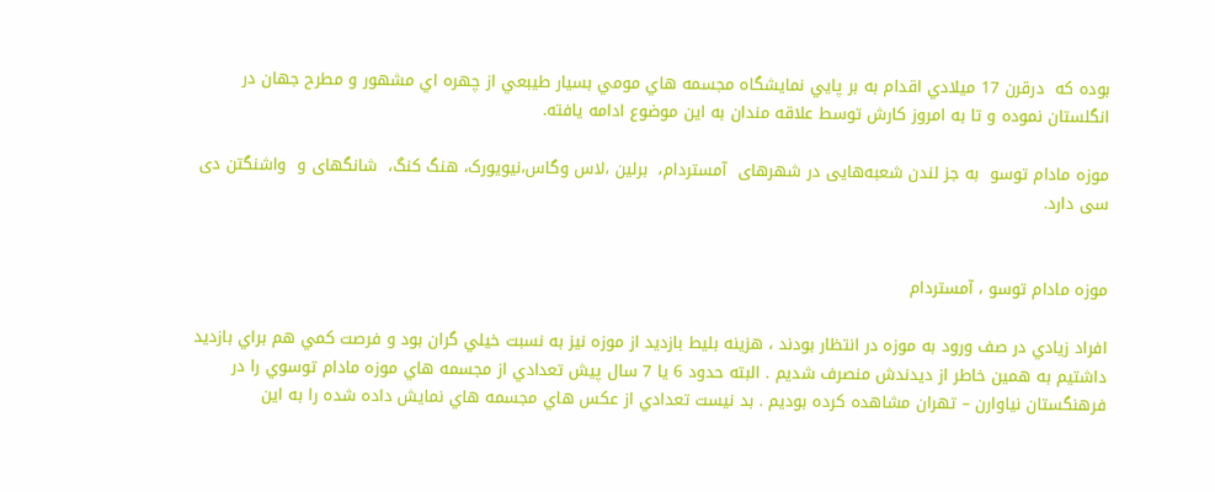بوده كه  درقرن 17 ميلادي اقدام به بر پايي نمايشگاه مجسمه هاي مومي بسيار طيبعي از چهره اي مشهور و مطرح جهان در انگلستان نموده و تا به امروز كارش توسط علاقه مندان به اين موضوع ادامه يافته.

موزه مادام توسو  به جز لندن شعبه‌هایی در شهرهای  آمستردام،  برلین ،لاس وگاس،نیویورک، هنگ کنگ،  شانگهای و  واشنگتن دی سی دارد.


موزه مادام توسو ، آمستردام

افراد زيادي در صف ورود به موزه در انتظار بودند ، هزينه بليط بازديد از موزه نيز به نسبت خيلي گران بود و فرصت كمي هم براي بازديد داشتيم به همين خاطر از ديدندش منصرف شديم . البته حدود 6 يا 7 سال پيش تعدادي از مجسمه هاي موزه مادام توسوي را در فرهنگستان نياوارن – تهران مشاهده كرده بوديم . بد نيست تعدادي از عكس هاي مجسمه هاي نمايش داده شده را به اين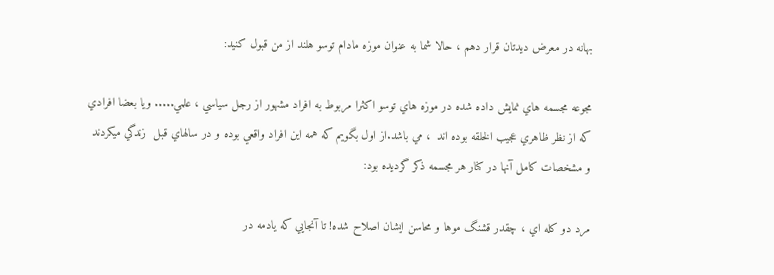بهانه در معرض ديدتان قرار دهم ، حالا شما به عنوان موزه مادام توسو هلند از من قبول كنيد:

مجوعه مجسمه هاي نمايش داده شده در موزه هاي توسو اكثرا مربوط به افراد مشهور از رجل سياسي ، علمي..... ويا بعضا افرادي كه از نظر ظاهري عجيب الخلقه بوده اند  ، مي باشد.از اول بگويم كه همه اين افراد واقعي بوده و در سالهاي قبل  زندگي ميكردند و مشخصات كامل آنها در كنار هر مجسمه ذكر گرديده بود:

مرد دو كله اي ، چقدر قشنگ موها و محاسن ايشان اصلاح شده! تا آنجايي كه يادمه در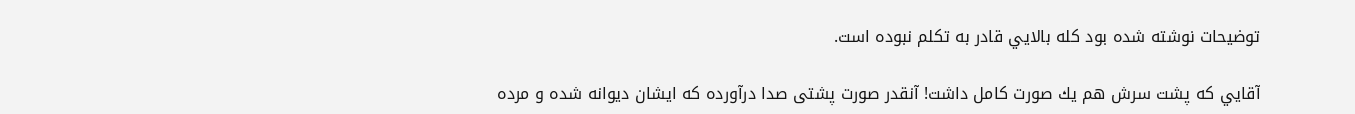توضيحات نوشته شده بود كله بالايي قادر به تكلم نبوده است.

آقايي كه پشت سرش هم يك صورت كامل داشت! آنقدر صورت پشتی صدا درآورده که ایشان دیوانه شده و مرده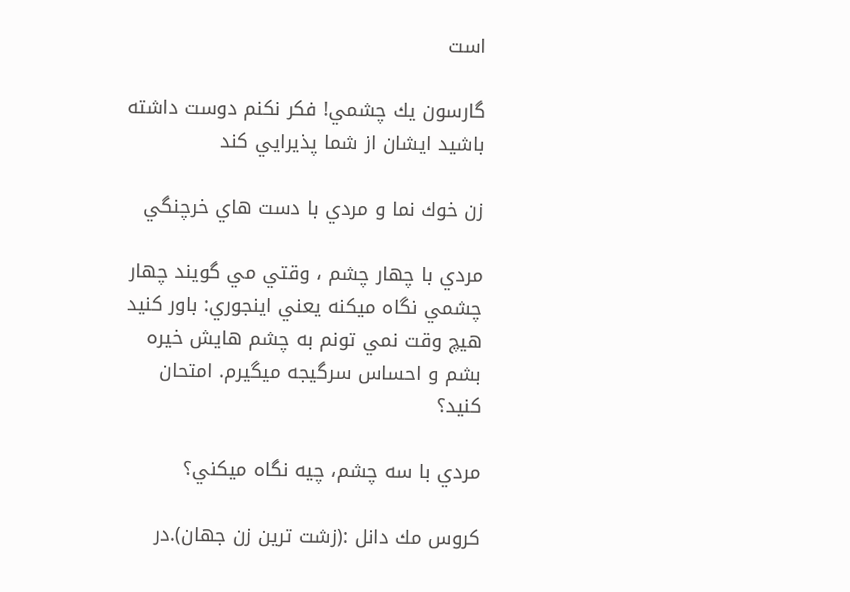است

گارسون يك چشمي! فكر نكنم دوست داشته باشيد ايشان از شما پذيرايي كند

زن خوك نما و مردي با دست هاي خرچنگي

مردي با چهار چشم ، وقتي مي گويند چهار چشمي نگاه ميكنه يعني اينجوري: باور كنيد هيچ وقت نمي تونم به چشم هايش خيره بشم و احساس سرگيجه ميگيرم. امتحان كنيد؟

مردي با سه چشم، چيه نگاه ميكني؟

كروس مك دانل :(زشت ترين زن جهان).در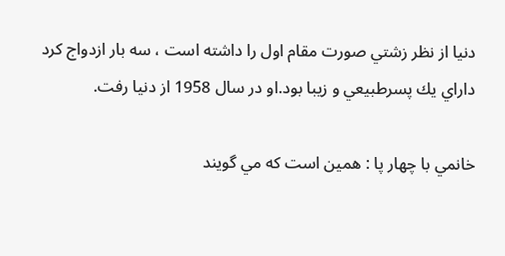دنيا از نظر زشتي صورت مقام اول را داشته است ، سه بار ازدواج كرد داراي يك پسرطبيعي و زيبا بود.او در سال 1958 از دنيا رفت.

خانمي با چهار پا : همين است كه مي گويند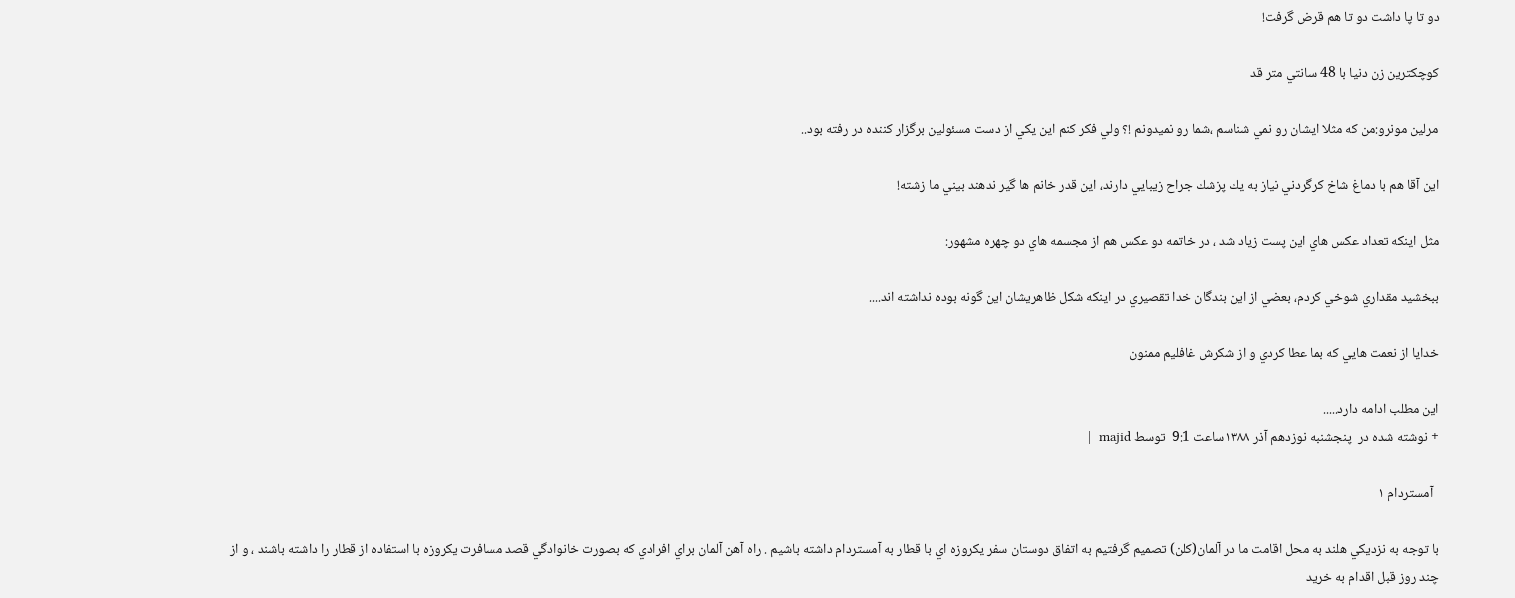دو تا پا داشت دو تا هم قرض گرفت!

كوچكترين زن دنيا با 48 سانتي متر قد

مرلين مونرو:من كه مثلا ايشان رو نمي شناسم ،شما رو نميدونم !؟ ولي فكر كنم اين يكي از دست مسئولين برگزار كننده در رفته بود..

اين آقا هم با دماغ شاخ كرگردني نياز به يك پزشك جراح زيبايي دارند، اين قدر خانم ها گير ندهند بيني ما زشته!

مثل اينكه تعداد عكس هاي اين پست زياد شد ، در خاتمه دو عكس هم از مجسمه هاي دو چهره مشهور:

ببخشيد مقداري شوخي كردم، بعضي از اين بندگان خدا تقصيري در اينكه شكل ظاهريشان اين گونه بوده نداشته اند....

خدايا از نعمت هايي كه بما عطا كردي و از شكرش غافليم ممنون

اين مطلب ادامه دارد.....
+ نوشته شده در  پنجشنبه نوزدهم آذر ۱۳۸۸ساعت 9:1  توسط majid  |

  آمستردام ۱

با توجه به نزديكي هلند به محل اقامت ما در آلمان(كلن) تصميم گرفتيم به اتفاق دوستان سفر يكروزه اي با قطار به آمستردام داشته باشيم . راه آهن آلمان براي افرادي كه بصورت خانوادگي قصد مسافرت يكروزه با استفاده از قطار را داشته باشند ، و از چند روز قبل اقدام به خريد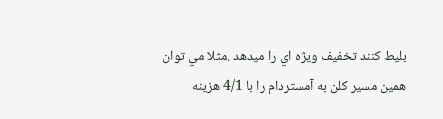بليط كنند تخفيف ويژه اي را ميدهد .مثلا مي توان همين مسير كلن به آمستردام را با 4/1 هزينه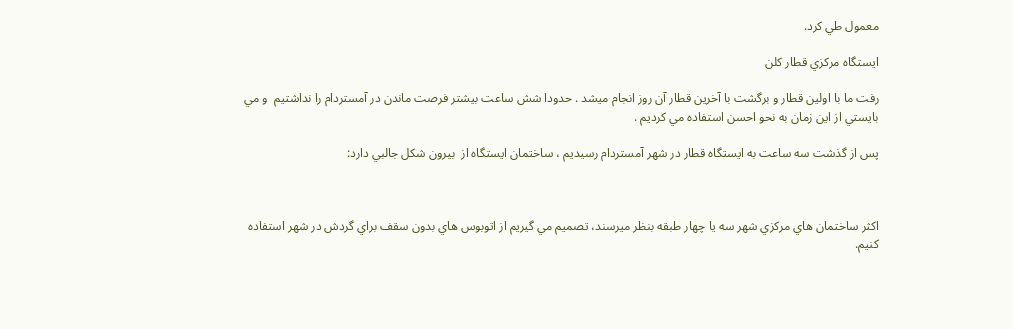معمول طي كرد.

ايستگاه مركزي قطار كلن

رفت ما با اولين قطار و برگشت با آخرين قطار آن روز انجام ميشد . حدودا شش ساعت بيشتر فرصت ماندن در آمستردام را نداشتيم  و مي بايستي از اين زمان به نحو احسن استفاده مي كرديم .

پس از گذشت سه ساعت به ايستگاه قطار در شهر آمستردام رسيديم ، ساختمان ايستگاه از  بيرون شكل جالبي دارد:



اكثر ساختمان هاي مركزي شهر سه يا چهار طبقه بنظر ميرسند، تصميم مي گيريم از اتوبوس هاي بدون سقف براي گردش در شهر استفاده كنيم.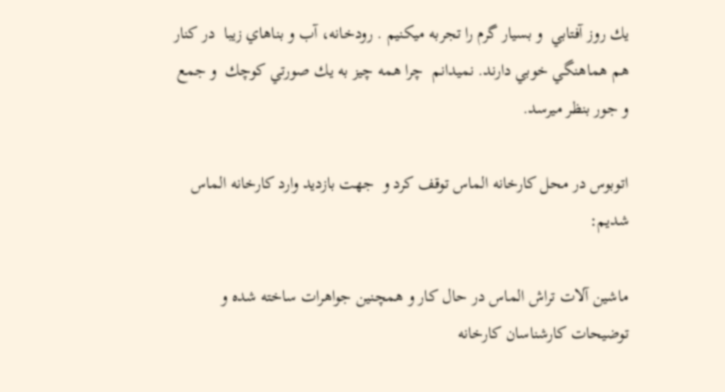يك روز آفتابي  و بسيار گرم را تجربه ميكنيم . رودخانه، آب و بناهاي زيبا  در كنار هم هماهنگي خوبي دارند. نميدانم  چرا همه چيز به يك صورتي كوچك  و جمع و جور بنظر ميرسد.

اتوبوس در محل كارخانه الماس توقف كرد و  جهت بازديد وارد كارخانه الماس شديم:

ماشين آلات تراش الماس در حال كار و همچنين جواهرات ساخته شده و توضيحات كارشناسان كارخانه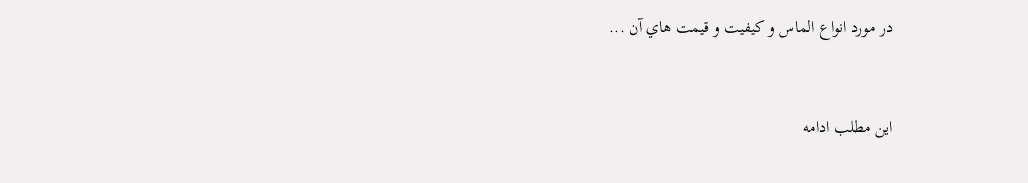در مورد انواع الماس و كيفيت و قيمت هاي آن ...



اين مطلب ادامه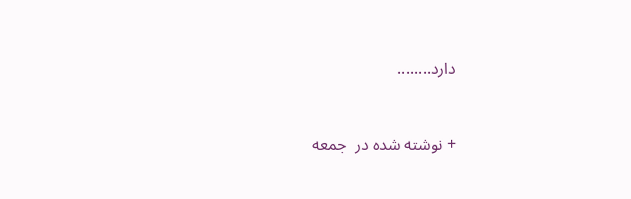دارد........



+ نوشته شده در  جمعه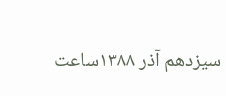سیزدهم آذر ۱۳۸۸ساعت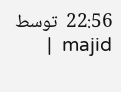22:56  توسط majid  |